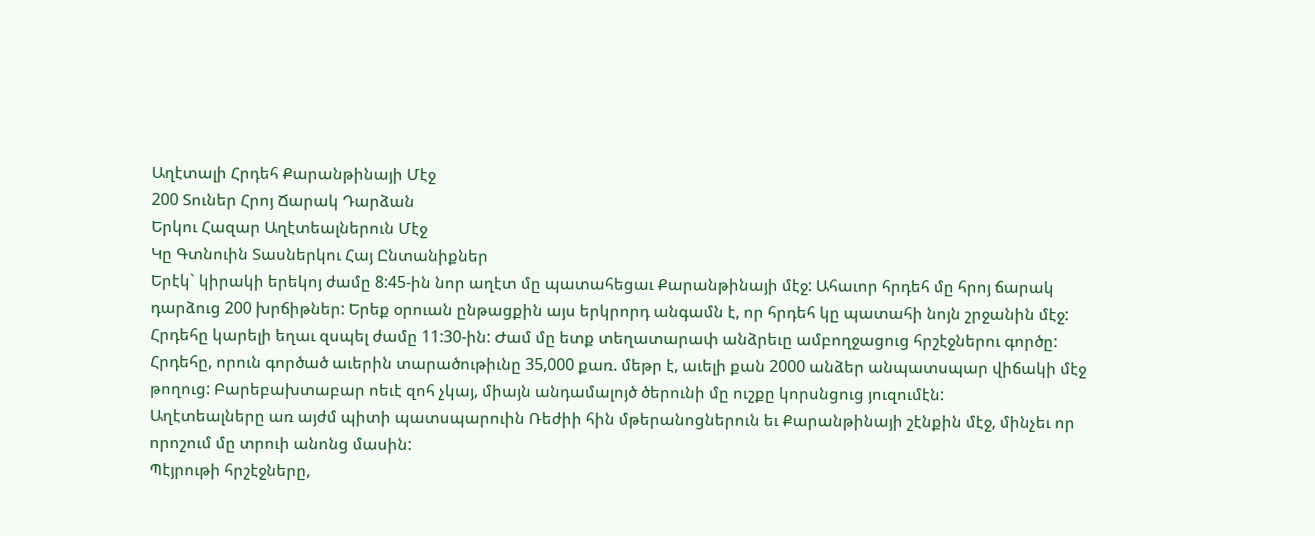Աղէտալի Հրդեհ Քարանթինայի Մէջ
200 Տուներ Հրոյ Ճարակ Դարձան
Երկու Հազար Աղէտեալներուն Մէջ
Կը Գտնուին Տասներկու Հայ Ընտանիքներ
Երէկ` կիրակի երեկոյ ժամը 8:45-ին նոր աղէտ մը պատահեցաւ Քարանթինայի մէջ: Ահաւոր հրդեհ մը հրոյ ճարակ դարձուց 200 խրճիթներ: Երեք օրուան ընթացքին այս երկրորդ անգամն է, որ հրդեհ կը պատահի նոյն շրջանին մէջ:
Հրդեհը կարելի եղաւ զսպել ժամը 11:30-ին: Ժամ մը ետք տեղատարափ անձրեւը ամբողջացուց հրշէջներու գործը: Հրդեհը, որուն գործած աւերին տարածութիւնը 35,000 քառ. մեթր է, աւելի քան 2000 անձեր անպատսպար վիճակի մէջ թողուց: Բարեբախտաբար ոեւէ զոհ չկայ, միայն անդամալոյծ ծերունի մը ուշքը կորսնցուց յուզումէն:
Աղէտեալները առ այժմ պիտի պատսպարուին Ռեժիի հին մթերանոցներուն եւ Քարանթինայի շէնքին մէջ, մինչեւ որ որոշում մը տրուի անոնց մասին:
Պէյրութի հրշէջները,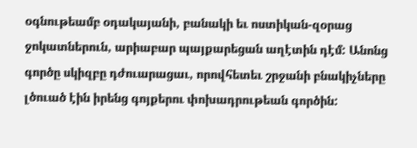օգնութեամբ օդակայանի, բանակի եւ ոստիկան-զօրաց ջոկատներուն, արիաբար պայքարեցան աղէտին դէմ: Անոնց գործը սկիզբը դժուարացաւ, որովհետեւ շրջանի բնակիչները լծուած էին իրենց գոյքերու փոխադրութեան գործին: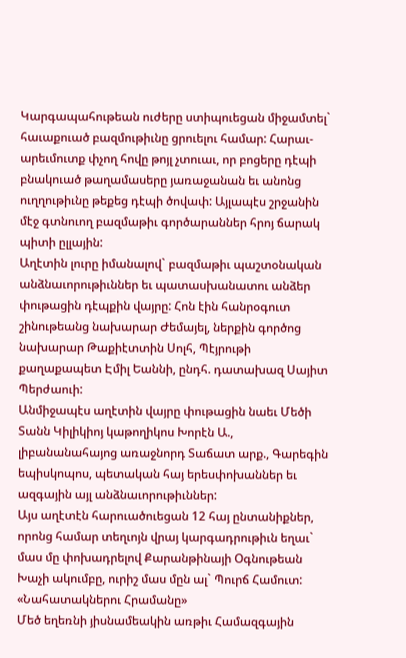Կարգապահութեան ուժերը ստիպուեցան միջամտել` հաւաքուած բազմութիւնը ցրուելու համար: Հարաւ-արեւմուտք փչող հովը թոյլ չտուաւ, որ բոցերը դէպի բնակուած թաղամասերը յառաջանան եւ անոնց ուղղութիւնը թեքեց դէպի ծովափ: Այլապէս շրջանին մէջ գտնուող բազմաթիւ գործարաններ հրոյ ճարակ պիտի ըլլային:
Աղէտին լուրը իմանալով` բազմաթիւ պաշտօնական անձնաւորութիւններ եւ պատասխանատու անձեր փութացին դէպքին վայրը: Հոն էին հանրօգուտ շինութեանց նախարար Ժեմայել, ներքին գործոց նախարար Թաքիէտտին Սոլհ, Պէյրութի քաղաքապետ Էմիլ Եաննի, ընդհ. դատախազ Սայիտ Պերժաուի:
Անմիջապէս աղէտին վայրը փութացին նաեւ Մեծի Տանն Կիլիկիոյ կաթողիկոս Խորէն Ա., լիբանանահայոց առաջնորդ Տաճատ արք., Գարեգին եպիսկոպոս, պետական հայ երեսփոխաններ եւ ազգային այլ անձնաւորութիւններ:
Այս աղէտէն հարուածուեցան 12 հայ ընտանիքներ, որոնց համար տեղւոյն վրայ կարգադրութիւն եղաւ` մաս մը փոխադրելով Քարանթինայի Օգնութեան Խաչի ակումբը, ուրիշ մաս մըն ալ` Պուրճ Համուտ:
«Նահատակներու Հրամանը»
Մեծ եղեռնի յիսնամեակին առթիւ Համազգային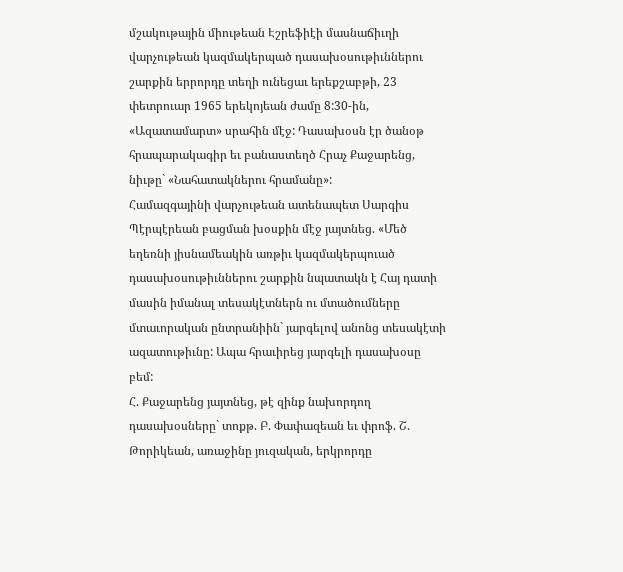մշակութային միութեան Էշրեֆիէի մասնաճիւղի վարչութեան կազմակերպած դասախօսութիւններու շարքին երրորդը տեղի ունեցաւ երեքշաբթի, 23 փետրուար 1965 երեկոյեան ժամը 8:30-ին, «Ազատամարտ» սրահին մէջ: Դասախօսն էր ծանօթ հրապարակագիր եւ բանաստեղծ Հրաչ Քաջարենց, նիւթը` «Նահատակներու հրամանը»:
Համազգայինի վարչութեան ատենապետ Սարգիս Պէրպէրեան բացման խօսքին մէջ յայտնեց. «Մեծ եղեռնի յիսնամեակին առթիւ կազմակերպուած դասախօսութիւններու շարքին նպատակն է Հայ դատի մասին իմանալ տեսակէտներն ու մտածումները մտաւորական ընտրանիին` յարգելով անոնց տեսակէտի ազատութիւնը: Ապա հրաւիրեց յարգելի դասախօսը բեմ:
Հ. Քաջարենց յայտնեց, թէ զինք նախորդող դասախօսները` տոքթ. Բ. Փափազեան եւ փրոֆ. Շ. Թորիկեան, առաջինը յուզական, երկրորդը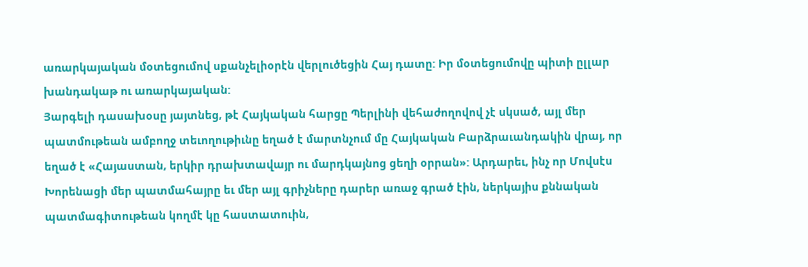առարկայական մօտեցումով սքանչելիօրէն վերլուծեցին Հայ դատը: Իր մօտեցումովը պիտի ըլլար խանդակաթ ու առարկայական:
Յարգելի դասախօսը յայտնեց, թէ Հայկական հարցը Պերլինի վեհաժողովով չէ սկսած, այլ մեր պատմութեան ամբողջ տեւողութիւնը եղած է մարտնչում մը Հայկական Բարձրաւանդակին վրայ, որ եղած է «Հայաստան, երկիր դրախտավայր ու մարդկայնոց ցեղի օրրան»: Արդարեւ, ինչ որ Մովսէս Խորենացի մեր պատմահայրը եւ մեր այլ գրիչները դարեր առաջ գրած էին, ներկայիս քննական պատմագիտութեան կողմէ կը հաստատուին,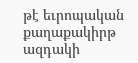թէ եւրոպական քաղաքակիրթ ազդակի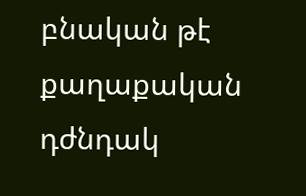բնական թէ քաղաքական դժնդակ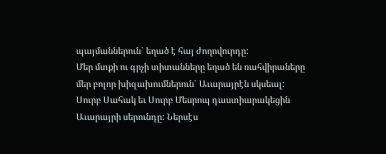պայմաններուն` եղած է հայ ժողովուրդը:
Մեր մտքի ու գրչի տիտանները եղած են ռահվիրաները մեր բոլոր խիզախումներուն` Աւարայրէն սկսեալ: Սուրբ Սահակ եւ Սուրբ Մեսրոպ դաստիարակեցին Աւարայրի սերունդը: Ներսէս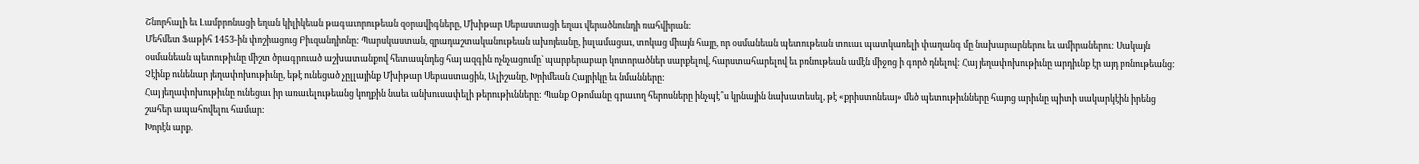Շնորհալի եւ Լամբրոնացի եղան կիլիկեան թագաւորութեան զօրավիգները, Մխիթար Սեբաստացի եղաւ վերածնունդի ռահվիրան:
Մեհմետ Ֆաթիհ 1453-ին փոշիացուց Բիւզանդիոնը: Պարսկաստան, զրադաշտականութեան ախոյեանը, իսլամացաւ, տոկաց միայն հայը, որ օսմանեան պետութեան տուաւ պատկառելի փաղանգ մը նախարարներու եւ ամիրաներու: Սակայն օսմանեան պետութիւնը միշտ ծրագրուած աշխատանքով հետապնդեց հայ ազգին ոչնչացումը` պարբերաբար կոտորածներ սարքելով, հարստահարելով եւ բռնութեան ամէն միջոց ի գործ դնելով: Հայ յեղափոխութիւնը արդիւնք էր այդ բռնութեանց: Չէինք ունենար յեղափոխութիւնը, եթէ ունեցած չըլլայինք Մխիթար Սեբաստացին, Ալիշանը, Խրիմեան Հայրիկը եւ նմանները:
Հայ յեղափոխութիւնը ունեցաւ իր առաւելութեանց կողքին նաեւ անխուսափելի թերութիւնները: Պանք Օթոմանը գրաւող հերոսները ինչպէ՞ս կրնային նախատեսել, թէ «քրիստոնեայ» մեծ պետութիւնները հայոց արիւնը պիտի սակարկէին իրենց շահեր ապահովելու համար:
Խորէն արք.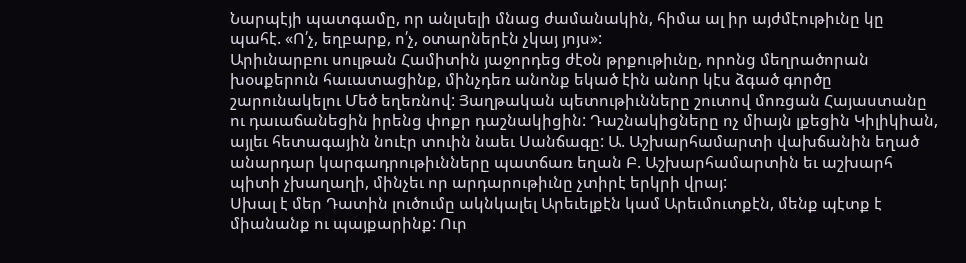Նարպէյի պատգամը, որ անլսելի մնաց ժամանակին, հիմա ալ իր այժմէութիւնը կը պահէ. «Ո՛չ, եղբարք, ո՛չ, օտարներէն չկայ յոյս»:
Արիւնարբու սուլթան Համիտին յաջորդեց ժէօն թրքութիւնը, որոնց մեղրածորան խօսքերուն հաւատացինք, մինչդեռ անոնք եկած էին անոր կէս ձգած գործը շարունակելու Մեծ եղեռնով: Յաղթական պետութիւնները շուտով մոռցան Հայաստանը ու դաւաճանեցին իրենց փոքր դաշնակիցին: Դաշնակիցները ոչ միայն լքեցին Կիլիկիան, այլեւ հետագային նուէր տուին նաեւ Սանճագը: Ա. Աշխարհամարտի վախճանին եղած անարդար կարգադրութիւնները պատճառ եղան Բ. Աշխարհամարտին եւ աշխարհ պիտի չխաղաղի, մինչեւ որ արդարութիւնը չտիրէ երկրի վրայ:
Սխալ է մեր Դատին լուծումը ակնկալել Արեւելքէն կամ Արեւմուտքէն, մենք պէտք է միանանք ու պայքարինք: Ուր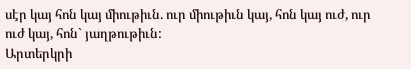սէր կայ հոն կայ միութիւն. ուր միութիւն կայ, հոն կայ ուժ, ուր ուժ կայ, հոն` յաղթութիւն:
Արտերկրի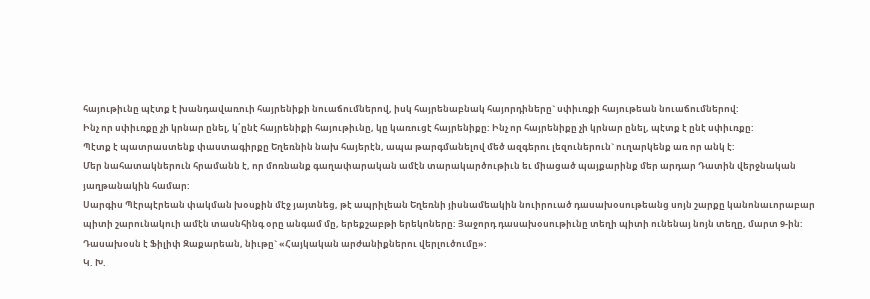հայութիւնը պէտք է խանդավառուի հայրենիքի նուաճումներով, իսկ հայրենաբնակ հայորդիները` սփիւռքի հայութեան նուաճումներով:
Ինչ որ սփիւռքը չի կրնար ընել, կ՛ընէ հայրենիքի հայութիւնը, կը կառուցէ հայրենիքը: Ինչ որ հայրենիքը չի կրնար ընել, պէտք է ընէ սփիւռքը:
Պէտք է պատրաստենք փաստագիրքը Եղեռնին նախ հայերէն, ապա թարգմանելով մեծ ազգերու լեզուներուն` ուղարկենք առ որ անկ է:
Մեր նահատակներուն հրամանն է, որ մոռնանք գաղափարական ամէն տարակարծութիւն եւ միացած պայքարինք մեր արդար Դատին վերջնական յաղթանակին համար:
Սարգիս Պէրպէրեան փակման խօսքին մէջ յայտնեց, թէ ապրիլեան Եղեռնի յիսնամեակին նուիրուած դասախօսութեանց սոյն շարքը կանոնաւորաբար պիտի շարունակուի ամէն տասնհինգ օրը անգամ մը, երեքշաբթի երեկոները: Յաջորդ դասախօսութիւնը տեղի պիտի ունենայ նոյն տեղը, մարտ 9-ին: Դասախօսն է Ֆիլիփ Զաքարեան, նիւթը` «Հայկական արժանիքներու վերլուծումը»:
Կ. Խ.